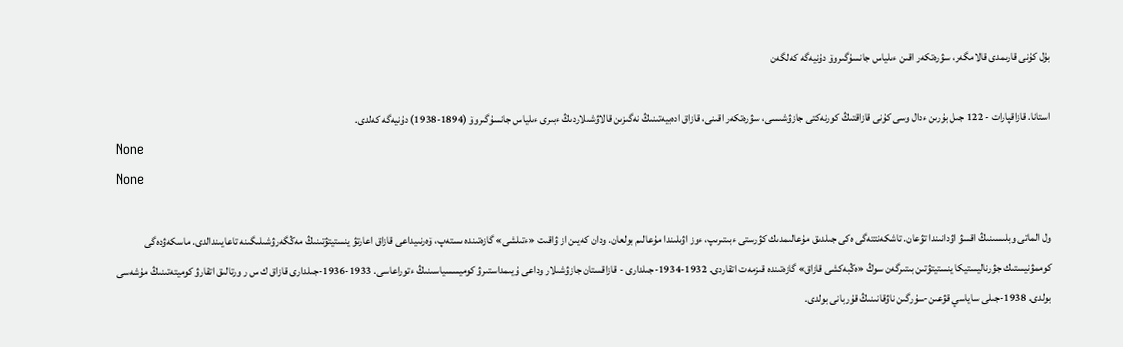بۇل كۇنى قارىمدى قالامگەر، سۋرەتكەر اقىن ءىلياس جانسۇگىروۆ دۇنيەگە كەلگەن

استانا. قازاقپارات - 122 جىل بۇرىن ءدال وسى كۇنى قازاقتىڭ كورنەكتى جازۋشىسى، سۋرەتكەر اقىنى، قازاق ادەبيەتىنىڭ نەگىزىن قالاۋشىلاردىڭ ءبىرى ءىلياس جانسۇگىروۆ (1894-1938) دۇنيەگە كەلدى.
None
None

ول الماتى وبلىسىنىڭ اقسۋ اۋدانىندا تۋعان. تاشكەنتتەگى ەكى جىلدىق مۇعالىمدىك كۋرستى ءبىتىرىپ، ءوز اۋىلىندا مۇعالىم بولعان. ودان كەيىن از ۋاقىت «ءتىلشى» گازەتىندە ىستەپ، ۆەرنىيداعى قازاق اعارتۋ ينستيتۋتىنىڭ مەڭگەرۋشىلىگىنە تاعايىندالدى. ماسكەۋدەگى كوممۋنيستىك جۋرناليستيكا ينستيتۋتىن بىتىرگەن سوڭ «ەڭبەكشى قازاق» گازەتىندە قىزمەت اتقاردى. 1932-1934-جىلدارى - قازاقستان جازۋشىلار وداعى ۇيىمداستىرۋ كوميسسياسىنىڭ ءتوراعاسى. 1933-1936-جىلدارى قازاق ك س ر ورتالىق اتقارۋ كوميتەتىنىڭ مۇشەسى بولدى. 1938-جىلى ساياسي قۋعىن-سۇرگىن ناۋقانىنىڭ قۇربانى بولدى.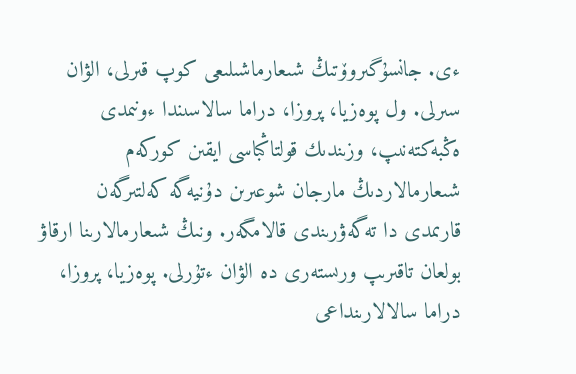ءى. جانسۇگىروۆتىڭ شىعارماشىلىعى كوپ قىرلى، الۋان سىرلى. ول پوەزيا، پروزا، دراما سالاسىندا ءونىمدى ەڭبەكتەنىپ، وزىندىك قولتاڭباسى ايقىن كوركەم شىعارمالاردىڭ مارجان شوعىرىن دۇنيەگە كەلتىرگەن قارىمدى دا تەگەۋرىندى قالامگەر. ونىڭ شىعارمالارىنا ارقاۋ بولعان تاقىرىپ ورىستەرى دە الۋان ءتۇرلى. پوەزيا، پروزا، دراما سالالارىنداعى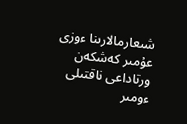شىعارمالارىنا ءوزى عۇمىر كەشكەن ورتاداعى ناقتىلى ءومىر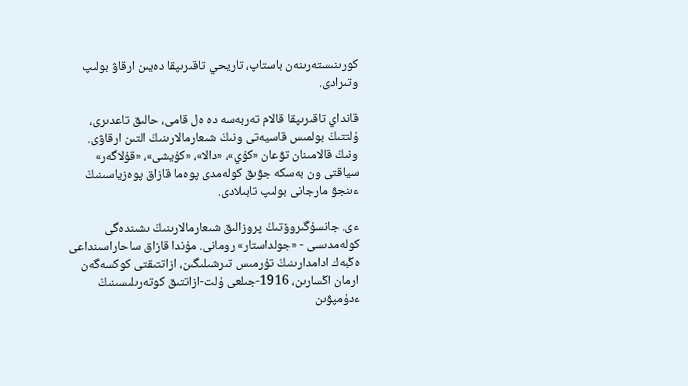كورىنىستەرىنەن باستاپ، تاريحي تاقىرىپقا دەيىن ارقاۋ بولىپ وتىرادى.

قانداي تاقىرىپقا قالام تەربەسە دە ەل قامى، حالىق تاعدىرى، ۇلتتىڭ بولمىس قاسيەتى ونىڭ شىعارمالارىنىڭ التىن ارقاۋى. ونىڭ قالامىنان تۋعان «كۇي»، «دالا»، «كۇيشى»، «قۇلاگەر» سياقتى ون بەسكە جۋىق كولەمدى پوەما قازاق پوەزياسىنىڭ ءىنجۋ مارجانى بولىپ تابىلادى.

ءى. جانسۇگىروۆتىڭ پروزالىق شىعارمالارىنىڭ ىشىندەگى كولەمدىسى - «جولداستار» رومانى. مۇندا قازاق ساحاراسىنداعى ەڭبەك ادامدارىنىڭ تۇرمىس تىرشىلىگىن، ازاتتىقتى كوكسەگەن ارمان اڭسارىن، 1916-جىلعى ۇلت-ازاتتىق كوتەرىلىسىنىڭ ءدۇمپۋىن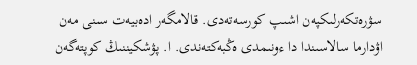سۋرەتكەرلىكپەن اشىپ كورسەتەدى. قالامگەر ادەبيەت سىنى مەن اۋدارما سالاسىندا دا ءونىمدى ەڭبەكتەندى. ا. پۋشكيننىڭ كوپتەگەن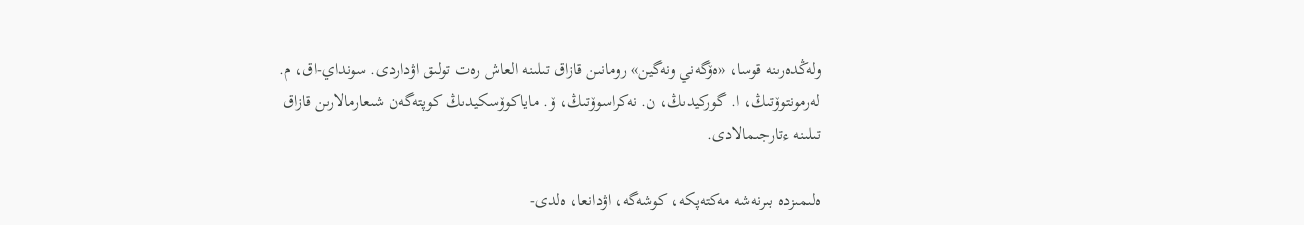ولەڭدەرىنە قوسا، «ەۆگەني ونەگين» رومانىن قازاق تىلىنە العاش رەت تولىق اۋداردى. سونداي-اق، م. لەرمونتوۆتىڭ، ا. گوركيدىڭ، ن. نەكراسوۆتىڭ، ۆ. ماياكوۆسكيدىڭ كوپتەگەن شىعارمالارىن قازاق تىلىنە ءتارجىمالادى.

ەلىمىزدە بىرنەشە مەكتەپكە، كوشەگە، اۋدانعا، ەلدى-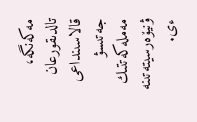مەكەنگە، تالدىقورعان قالاسىنداعى جەتىسۋ مەملەكەتتىك ۋنيۆەرسيتەتىنە ءى.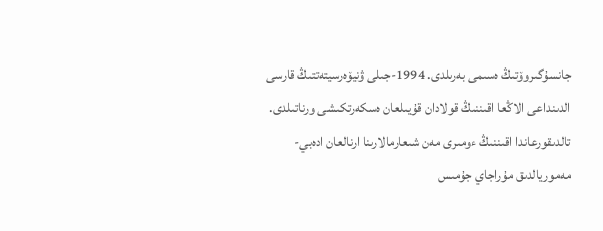جانسۇگىروۆتىڭ ەسىمى بەرىلدى. 1994-جىلى ۋنيۆەرسيتەتتىڭ قارسى الدىنداعى الاڭعا اقىننىڭ قولادان قۇيىلعان ەسكەرتكىشى ورناتىلدى. تالدىقورعاندا اقىننىڭ ءومىرى مەن شىعارمالارىنا ارنالعان ادەبي-مەموريالدىق مۇراجاي جۇمىس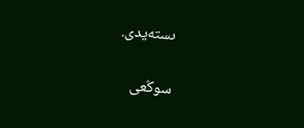ىستەيدى.

سوڭعى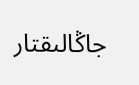جاڭالىقتار